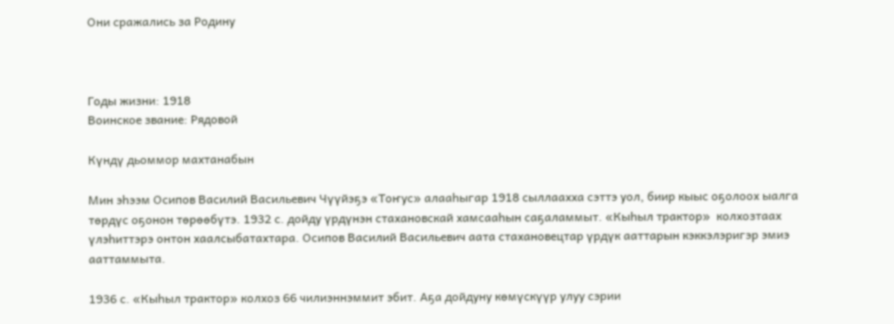Они сражались за Родину



Годы жизни: 1918
Воинское звание: Рядовой

Күндү дьоммор махтанабын

Мин эһээм Осипов Василий Васильевич Чүүйэҕэ «Тоҥус» алааһыгар 1918 сыллаахха сэттэ уол, биир кыыс оҕолоох ыалга төрдүс оҕонон төрөөбүтэ. 1932 с. дойду үрдүнэн стахановскай хамсааһын саҕаламмыт. «Кыһыл трактор»  колхозтаах үлэһиттэрэ онтон хаалсыбатахтара. Осипов Василий Васильевич аата стахановецтар үрдүк ааттарын кэккэлэригэр эмиэ ааттаммыта.

1936 с. «Кыһыл трактор» колхоз 66 чилиэннэммит эбит. Аҕа дойдуну көмүскүүр улуу сэрии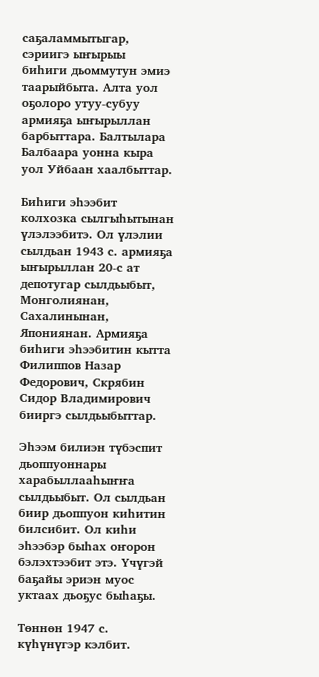саҕаламмытыгар, сэриигэ ыҥырыы  биһиги дьоммутун эмиэ таарыйбыта. Алта уол оҕолоро утуу-субуу армияҕа ыҥырыллан барбыттара. Балтылара Балбаара уонна кыра уол Уйбаан хаалбыттар.

Биһиги эһээбит колхозка сылгыһытынан үлэлээбитэ. Ол үлэлии сылдьан 1943 с. армияҕа ыҥырыллан 20-с ат депотугар сылдьыбыт, Монголиянан, Сахалинынан, Япониянан. Армияҕа биһиги эһээбитин кытта Филиппов Назар Федорович, Скрябин Сидор Владимирович бииргэ сылдьыбыттар.

Эһээм билиэн түбэспит дьоппуоннары харабыллааһыҥҥа сылдьыбыт. Ол сылдьан биир дьоппуон киһитин билсибит. Ол киһи эһээбэр быһах оҥорон бэлэхтээбит этэ. Үчүгэй баҕайы эриэн муос уктаах дьоҕус быһаҕы.

Төннөн 1947 с. күһүнүгэр кэлбит.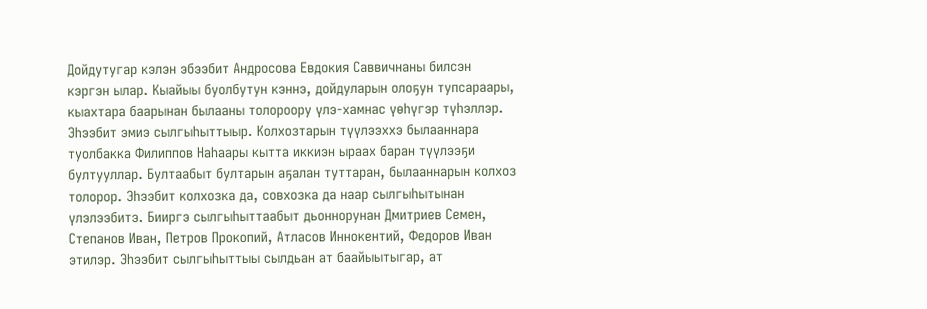Дойдутугар кэлэн эбээбит Андросова Евдокия Саввичнаны билсэн кэргэн ылар. Кыайыы буолбутун кэннэ, дойдуларын олоҕун тупсараары, кыахтара баарынан былааны толороору үлэ-хамнас үөһүгэр түһэллэр. Эһээбит эмиэ сылгыһыттыыр. Колхозтарын түүлээххэ былааннара туолбакка Филиппов Наһаары кытта иккиэн ыраах баран түүлээҕи бултууллар. Бултаабыт бултарын аҕалан туттаран, былааннарын колхоз толорор. Эһээбит колхозка да, совхозка да наар сылгыһытынан үлэлээбитэ. Бииргэ сылгыһыттаабыт дьоннорунан Дмитриев Семен, Степанов Иван, Петров Прокопий, Атласов Иннокентий, Федоров Иван этилэр. Эһээбит сылгыһыттыы сылдьан ат баайыытыгар, ат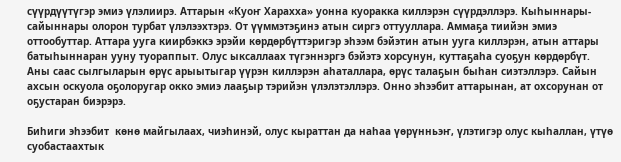сүүрдүүтүгэр эмиэ үлэлиирэ. Аттарын «Куоҥ Харахха» уонна куоракка киллэрэн сүүрдэллэрэ. Кыһыннары-сайыннары олорон турбат үлэлээхтэрэ. От үүммэтэҕинэ атын сиргэ оттууллара. Аммаҕа тиийэн эмиэ оттообуттар. Аттара ууга киирбэккэ эрэйи көрдөрбүттэригэр эһээм бэйэтин атын ууга киллэрэн, атын аттары батыһыннаран ууну туораппыт. Олус ыксаллаах түгэннэргэ бэйэтэ хорсунун, куттаҕаһа суоҕун көрдөрбүт. Аны саас сылгыларын өрүс арыытыгар үүрэн киллэрэн аһаталлара, өрүс талаҕын быһан сиэтэллэрэ. Сайын ахсын оскуола оҕолоругар окко эмиэ лааҕыр тэрийэн үлэлэтэллэрэ. Онно эһээбит аттарынан, ат охсорунан от оҕустаран биэрэрэ.

Биһиги эһээбит  көнө майгылаах, чиэһинэй, олус кыраттан да наһаа үөрүнньэҥ, үлэтигэр олус кыһаллан, үтүө суобастаахтык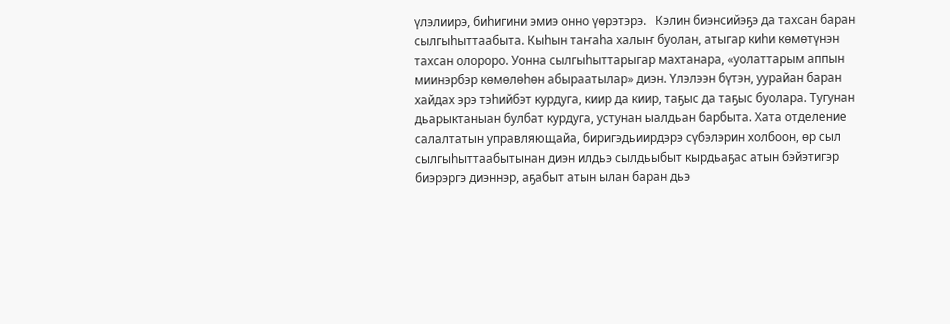үлэлиирэ, биһигини эмиэ онно үөрэтэрэ.   Кэлин биэнсийэҕэ да тахсан баран сылгыһыттаабыта. Кыһын таҥаһа халыҥ буолан, атыгар киһи көмөтүнэн тахсан олороро. Уонна сылгыһыттарыгар махтанара, «уолаттарым аппын миинэрбэр көмөлөһөн абыраатылар» диэн. Үлэлээн бүтэн, уурайан баран хайдах эрэ тэһийбэт курдуга, киир да киир, таҕыс да таҕыс буолара. Тугунан дьарыктаныан булбат курдуга, устунан ыалдьан барбыта. Хата отделение салалтатын управляющайа, биригэдьиирдэрэ сүбэлэрин холбоон, өр сыл сылгыһыттаабытынан диэн илдьэ сылдьыбыт кырдьаҕас атын бэйэтигэр биэрэргэ диэннэр, аҕабыт атын ылан баран дьэ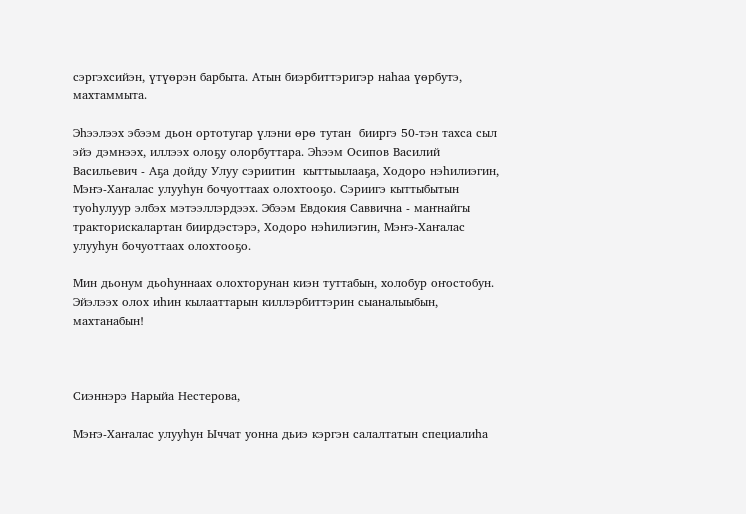сэргэхсийэн, үтүөрэн барбыта. Атын биэрбиттэригэр наһаа үөрбутэ, махтаммыта.

Эһээлээх эбээм дьон ортотугар үлэни өрө тутан  бииргэ 50-тэн тахса сыл эйэ дэмнээх, иллээх олоҕу олорбуттара. Эһээм Осипов Василий Васильевич - Аҕа дойду Улуу сэриитин  кыттыылааҕа, Ходоро нэһилиэгин, Мэҥэ-Хаҥалас улууһун бочуоттаах олохтооҕо. Сэриигэ кыттыбытын туоһулуур элбэх мэтээллэрдээх. Эбээм Евдокия Саввична - маҥнайгы тракторискалартан биирдэстэрэ, Ходоро нэһилиэгин, Мэҥэ-Хаҥалас улууһун бочуоттаах олохтооҕо.

Мин дьонум дьоһуннаах олохторунан киэн туттабын, холобур оҥостобун. Эйэлээх олох иһин кылааттарын киллэрбиттэрин сыаналыыбын, махтанабын!



Сиэннэрэ Нарыйа Нестерова,

Мэҥэ-Хаҥалас улууһун Ыччат уонна дьиэ кэргэн салалтатын специалиһа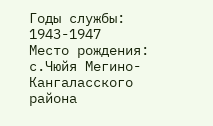Годы службы: 1943-1947
Место рождения: с.Чюйя Мегино-Кангаласского района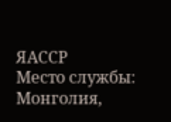ЯАССР
Место службы: Монголия,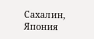Сахалин, Япония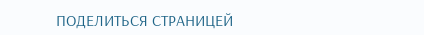ПОДЕЛИТЬСЯ СТРАНИЦЕЙ